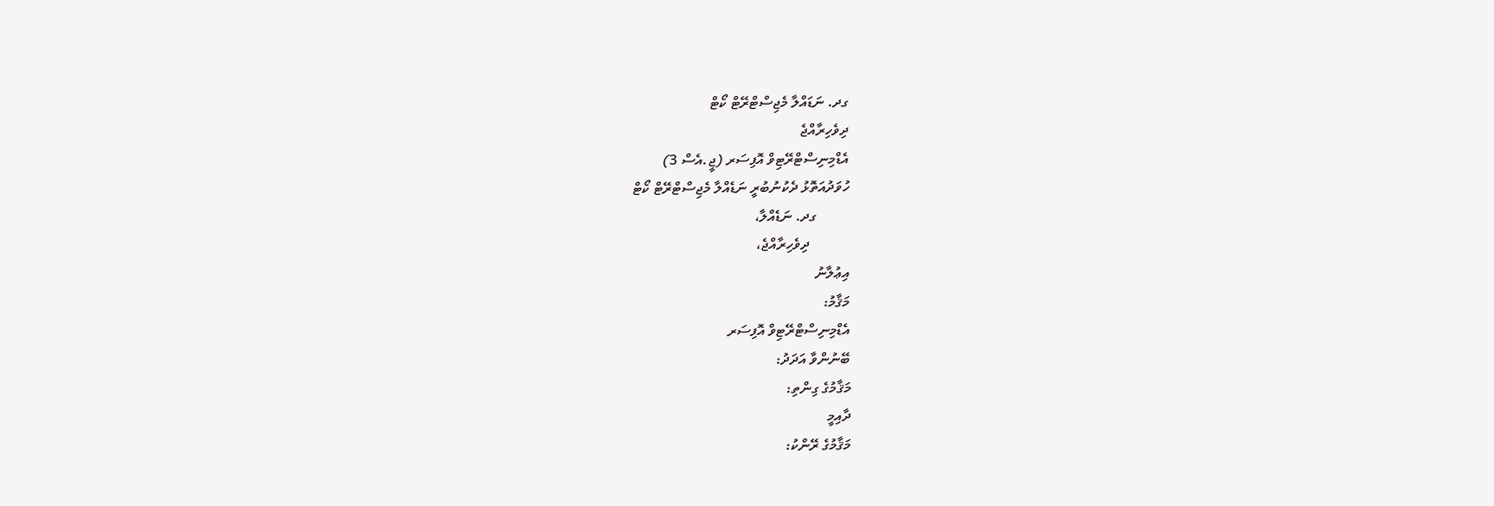ގދ. ނަޑައްލާ މެޖިސްޓްރޭޓް ކޯޓް
ދިވެހިރާއްޖެ
އެޑްމިނިސްޓްރޭޓިވް އޮފިސަރ (ޖީ.އެސް 3)
ހުވަދުއަތޮޅު ދެކުނުބުރީ ނަޑެއްލާ މެޖިސްޓްރޭޓް ކޯޓް
         ގދ. ނަޑެއްލާ،
           ދިވެހިރާއްޖެ،
އިޢުލާނު
މަޤާމު:
އެޑްމިނިސްޓްރޭޓިވް އޮފިސަރ
ބޭނުންވާ އަދަދު:
މަޤާމުގެ ގިންތި:
ދާއިމީ
މަޤާމުގެ ރޭންކު: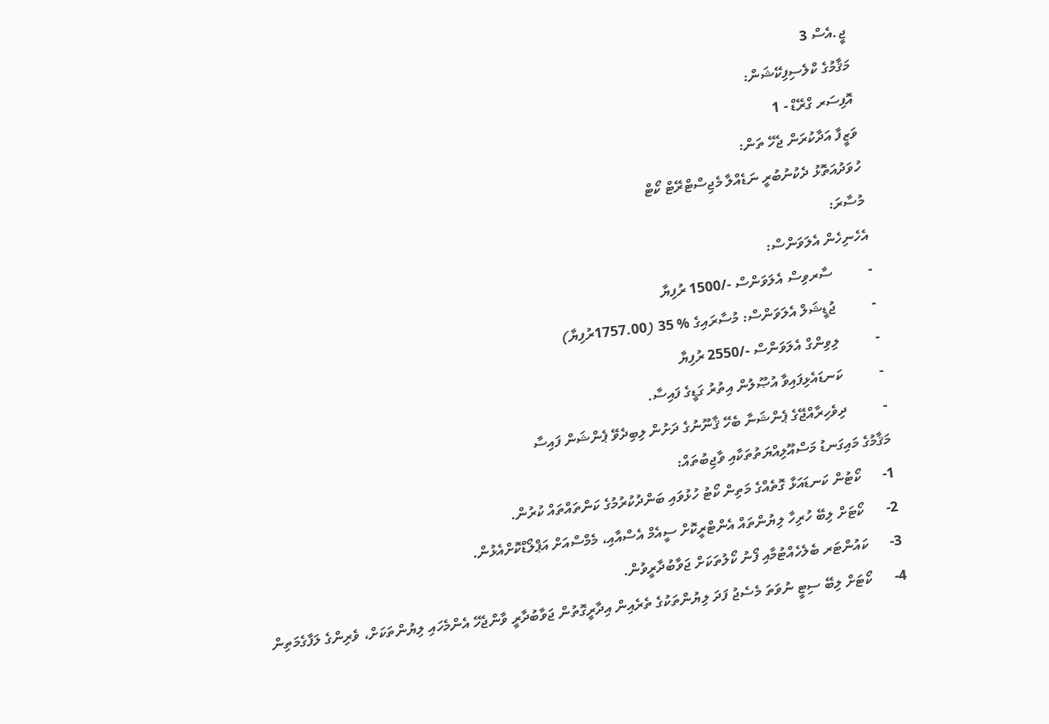ޖީ.އެސް 3
މަޤާމުގެ ކްލެސިފިކޭޝަން:
އޮފިސަރ ގްރޭޑް - 1
ވަޒީފާ އަދާކުރަން ޖެހޭ ތަން:
ހުވަދުއަތޮޅު ދެކުނުބުރީ ނަޑެއްލާ މެޖިސްޓްރޭޓް ކޯޓް
މުސާރަ:
އެހެނިހެން އެލަވަންސް:
-          ސާރވިސް އެލަވަންސް -/1500 ރުފިޔާ
-          ޖުޑީޝަލް އެލަވަންސް: މުސާރައިގެ % 35 (1757.00ރުފިޔާ)
-          ލިވިންގް އެލަވަންސް -/2550 ރުފިޔާ
-          ކަނޑައެޅިފައިވާ އުޞޫލުން އިތުރު ގަޑީގެ ފައިސާ.
-          ދިވެހިރާއްޖޭގެ ޕެންޝަނާ ބެހޭ ޤާނޫނުގެ ދަށުން ލިބިދެވޭ ޕެންޝަން ފައިސާ
މަޤާމުގެ މައިގަނޑު މަސްއޫލިއްޔަތުތަކާއި ވާޖިބުތައް:
1-      ކޯޓުން ކަނޑައަޅާ ގޮތެއްގެ މަތިން ކޯޓު ހުޅުވައި ބަންދުކުރުމުގެ ކަންތައްތައް ކުރުން.
2-      ކޯޓަށް ލިބޭ ހުރިހާ ލިޔުންތައް އެންޓްރީކޮށް ސީއެމް އެސްއާއި، މެމްސްއަށް އަޕްލޯޑްކޮށްއެޅުން.
3-      ކައުންޓަރ ބެލެހެއްޓުމާއި ފޯނު ކޯލުތަކަށް ޖަވާބުދާރީވުން.
4-      ކޯޓަށް ލިބޭ ސިޓީ ނުވަތަ މެސެޖު ފަދަ ލިޔުންތަކުގެ ތެރެއިން އިދާރީގޮތުން ޖަވާބުދާރީ ވާންޖެހޭ އެންމެހައި ލިޔުންތަކަށް، ވެރިންގެ ލަފާގެމަތިން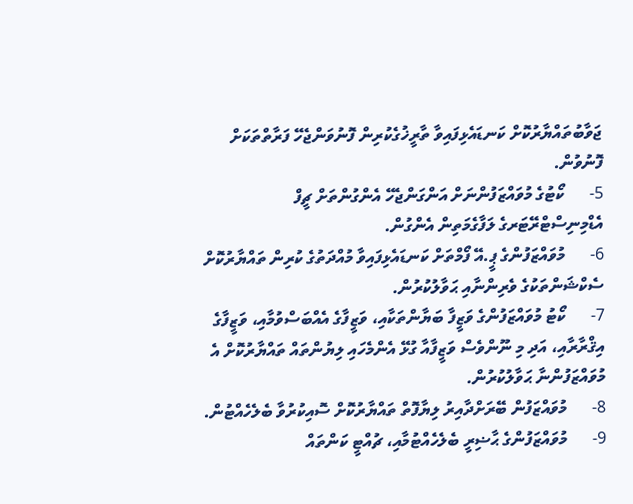ޖަވާބުތައްޔާރުކޮށް ކަނޑައެޅިފައިވާ ތާރީޚުގެކުރިން ފޮނުވަންޖެހޭ ފަރާތްތަކަށް ފޮނުވުން.
5-      ކޯޓުގެ މުވައްޒަފުންނަށް އަންގަންޖެހޭ އެންގުންތަށް ޗީފް އެޑްމިނިސްޓްރޭޓަރގެ ލަފާގެމަތިން އެންގުން.
6-      މުވައްޒަފުންގެ ޕީ.އޭ ފޯމްތަށް ކަނޑައެޅިފައިވާ މުއްދަތުގެ ކުރިން ތައްޔާރުކޮށް ސެކްޝަންތަކުގެ ވެރިންނާއި ޙަވާލުކުރުން.
7-      ކޯޓު މުވައްޒަފުންގެ ވަޒީފާ ބަޔާންތަކާއި، ވަޒީފާގެ އެއްބަސްވުމާއި، ވަޒީފާގެ އިޤްރާރާއި، އަދި މި ނޫންވެސް ވަޒީފާއާ ގުޅޭ އެންމެހައި ލިޔުންތައް ތައްޔާރުކޮށް އެ މުވައްޒަފުންނާ ޙަވާލުކުރުން.
8-      މުވައްޒަފުން ބޭރަށްދާއިރު ލިޔާފޮތް ތައްޔާރުކޮށް ސޮއިކުރުވާ ބެލެހެއްޓުން.
9-      މުވައްޒަފުންގެ ޙާޟިރީ ބެލެހެއްޓުމާއި، ޗުއްޓީ ކަންތައް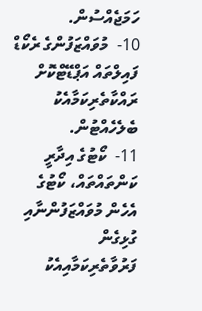ހަމަޖެއްސުން.
10-  މުވައްޒަފުންގެ ރެކޯޑް ފައިލްތައް އަޕްޑޭޓްކޮށް ރައްކާތެރިކަމާއެކު ބެލެހެއްޓުން.
11-  ކޯޓުގެ އިދާރީ ކަންތައްތައް، ކޯޓުގެ އެހެން މުވައްޒަފުންނާއި ގުޅިގެން ފަރުވާތެރިކަމާއިއެކު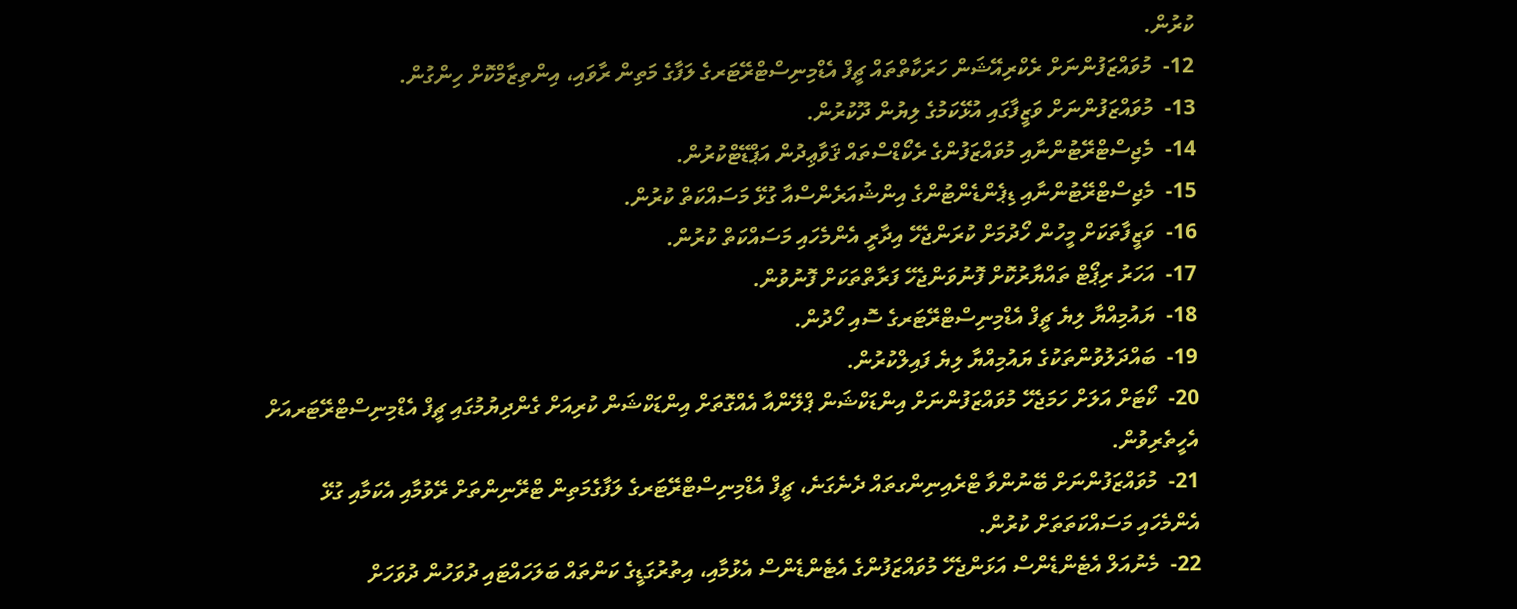ކުރުން.
12-  މުވައްޒަފުންނަށް ރެކްރިއޭޝަން ހަރަކާތްތައް ޗީފް އެޑްމިނިސްޓްރޭޓަރގެ ލަފާގެ މަތިން ރާވައި، އިންތިޒާމްކޮށް ހިންގުން.
13-  މުވައްޒަފުންނަށް ވަޒީފާގައި އުޅޭކަމުގެ ލިޔުން ދޫކުރުން.
14-  މެޖިސްޓްރޭޓުންނާއި މުވައްޒަފުންގެ ރެކޯޑްސްތައް ޤަވާޢިދުން އަޕްޑޭޓްކުރުން.
15-  މެޖިސްޓްރޭޓުންނާއި ޑިޕެންޑެންޓުންގެ އިންޝުއަރެންސްއާ ގުޅޭ މަސައްކަތް ކުރުން.
16-  ވަޒީފާތަކަށް މީހުން ހޯދުމަށް ކުރަންޖެހޭ އިދާރީ އެންމެހައި މަސައްކަތް ކުރުން.
17-  އަހަރު ރިޕޯޓް ތައްޔާރުކޮށް ފޮނުވަންޖެހޭ ފަރާތްތަކަށް ފޮނުވުން.
18-  ޔައުމިއްޔާ ލިޔެ ޗީފް އެޑްމިނިސްޓްރޭޓަރގެ ސޮއި ހޯދުން.
19-  ބައްދަލުވުންތަކުގެ ޔައުމިއްޔާ ލިޔެ ފައިލްކުރުން.
20-  ކޯޓަށް އަލަށް ހަމަޖެހޭ މުވައްޒަފުންނަށް އިންޑަކްޝަން ޕްލޭންއާ އެއްގޮތަށް އިންޑަކްޝަން ކުރިއަށް ގެންދިޔުމުގައި ޗީފް އެޑްމިނިސްޓްރޭޓަރއަށް އެހީތެރިވުން.
21-  މުވައްޒަފުންނަށް ބޭނުންވާ ޓްރެއިނިންގތައް ދެނެގަނެ، ޗީފް އެޑްމިނިސްޓްރޭޓަރގެ ލަފާގެމަތިން ޓްރޭނިންތަށް ރޭވުމާއި އެކަމާއި ގުޅޭ އެންމެހައި މަސައްކަތަތަށް ކުރުން.
22-  މެނުއަލް އެޓެންޑެންސް އަޅަންޖެހޭ މުވައްޒަފުންގެ އެޓެންޑެންސް އެޅުމާއި، އިތުރުގަޑީގެ ކަންތައް ބަލަހައްޓައި ދުވަހުން ދުވަހަށް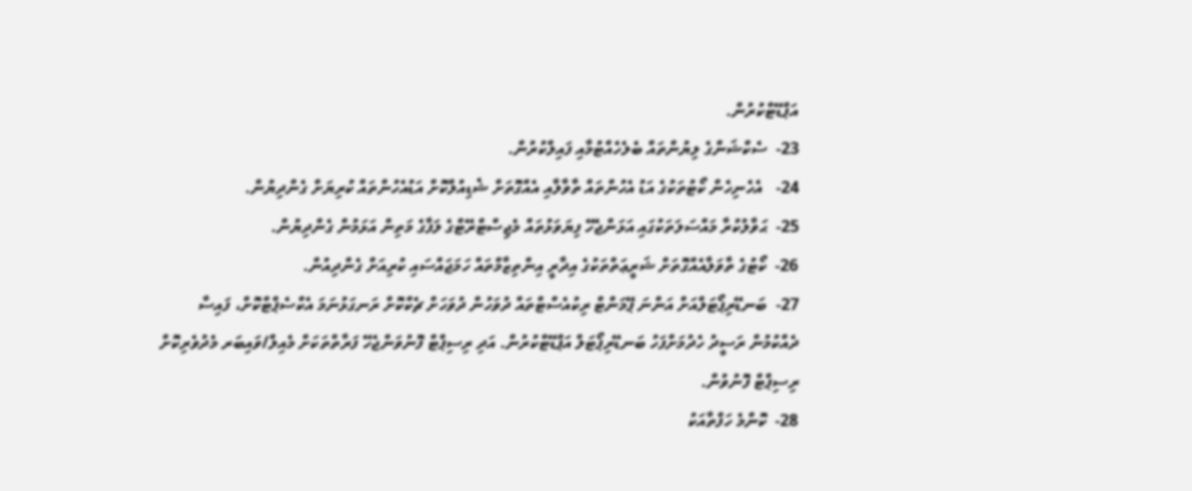އަޕްޑޭޓްކުރުން.
23-  ސެކްޝަންގެ ލިޔުންތައް ބެލެހެއްޓުމާއި ފައިލްކުރުން.
24-   އެހެނިހެން ކޯޓުތަކުގެ އަޑު އެހުންތައް ތާވާލާއި އެއްގޮތަށް ޝެޑިއުލްކޮށް އަޑުއެހުންތައް ކުރިޔަށް ގެންދިޔުން.
25-  ޙަވާލުކުރާ މައްސަލަތަކުގައި އަޅަންޖެހޭ ފިޔަވަޅުތައް މެޖިސްޓްރޭޓްގެ ލަފާގެ މަތިން އަޅަމުން ގެންދިޔުން.
26-  ކޯޓުގެ ތާވަލާއެއްގޮތަށް ޝަރީޢަތްތަކުގެ އިދާރީ އިންތިޒާމްތައް ހަމަޖައްސައި ކުރިއަށް ގެންދިއުން.
27-  ބަނޑޭރިޕޯޓަލްއަށް އަންނަ ޕޭމަންޓް ރިކުއެސްޓްތައް ދުވަހުން ދުވަހަށް ޗެކްކޮށް ރަނގަޅުނަމަ އެކްސެޕްޓްކޮށް، ފައިސާ ދެއްކުމުން ރަސީދު ހެދުމަށްފަހު ބަނޑޭރިޕޯޓަލް އަޕްޑޭޓްކުރުން. އަދި ރިސިޕްޓް ފޮނުވަންޖެހޭ ފަރާތްތަކަށް މެއިލް/ވައިބަރ މެދުވެރިކޮށް ރިސިޕްޓް ފޮނުވުން.
28-  ކޮންމެ ހަފްތާއަކު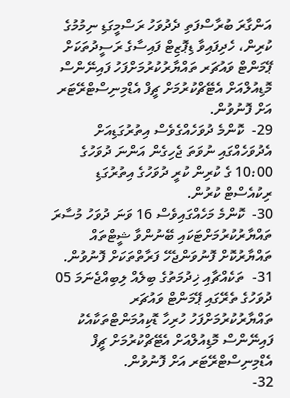އަންގާރަ ބުރާސްފަތި ދެދުވަހު ރަސްމީގަޑި ނިމުމުގެ ކުރިން، ހެދިފައިވާ ޑިޕޮޒިޓް ފައިސާގެ ރަސީދުތަކަށް ޕޭމަންޓް ވައުޗަރ ތައްޔާރުކުރުމަށްފަހު ފައިނޭންސް މޮޑިއުލްއަށް އެޓޭޗްކުރުމަށް ޗީފް އެޑްމިނިސްޓްރޭޓަރ އަށް ފޮނުވުން.
29-  ކޮންމެ ދުވަހެއްގެވެސް އިތުރުގަޑިއަށް އެދުވަހެއްގައި ނުވަތަ ޖެހިގެން އަންނަ ދުވަހުގެ 10:00 ގެ ކުރިން ކުރީ ދުވަހުގެ އިތުރުގަޑި ރިކުއެސްޓް ކުރުން.
30-  ކޮންމެ މަހެއްގައިވެސް 16 ވަނަ ދުވަހު މުސާރަ ތައްޔާރުކުރުމަށްޓަކައި ބޭނުންވާ ޝީޓްތައް ތައްޔާރުކޮށް ފޮނުވަންޖެހޭ ފަރާތްތަކަށް ފޮނުވުން.
31-  ތަކެއްޗާއި ޚިދުމަތުގެ ބިލެއް ލިބިއްޖެނަމަ 05 ދުވަހުގެ ތެރޭގައި ޕޭމަންޓް ވައުޗަރ ތައްޔާރުކުރުމަށްފަހު ހުރިހާ ޑޮކިއުމަންޓްތަކާއެކު ފައިނޭންސް މޮޑިއުލްއަށް އެޓޭޗްކުރުމަށް ޗީފް އެޑްމިނިސްޓްރޭޓަރ އަށް ފޮނުވުން.
32-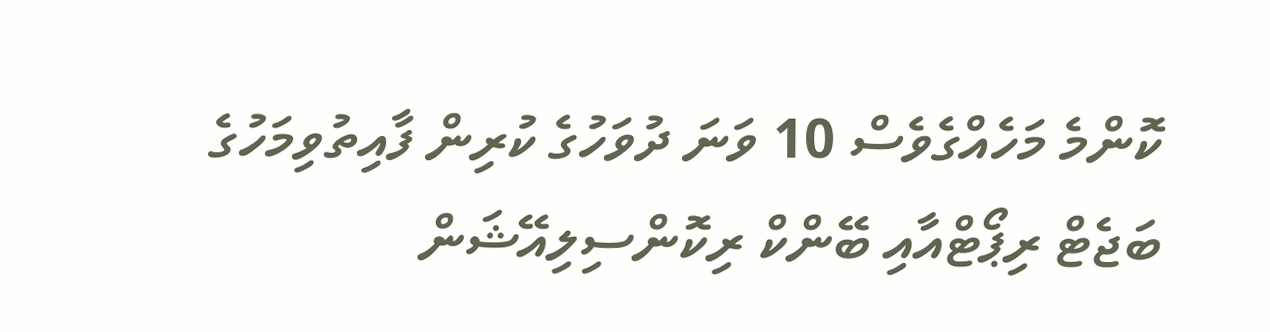ކޮންމެ މަހެއްގެވެސް 10 ވަނަ ދުވަހުގެ ކުރިން ފާއިތުވިމަހުގެ ބަޖެޓް ރިޕޯޓްއާއި ބޭންކް ރިކޮންސިލިއޭޝަން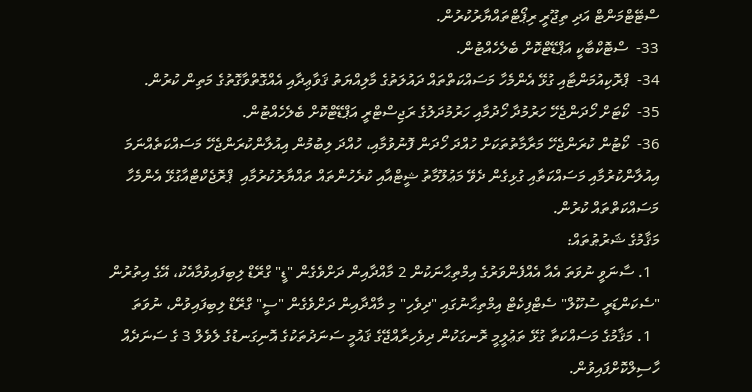ސްޓޭޓްމަންޓް އަދި ތިޖޫރީ ރިޕޯޓްތައްޔާރުކުރުން.
33-  ސްޓޮކްބާކީ އަޕްޑޭޓްކޮށް ބެލެހެއްޓުން.
34-  ޕްރޮކިއުމަންޓާއި ގުޅޭ އެންމެހާ މަސައްކަތްތައް ދައުލަތުގެ މާލިއްޔަތު ޤަވާޢިދާއި އެއްގޮތްވާގޮތުގެ މަތިން ކުރުން.
35-  ކޯޓަށް ހޯދަންޖެހޭ ހަރުމުދާ ހޯދުމާއި ހަރުމުދަލުގެ ރަޖިސްޓްރީ އަޕްޑޭޓްކޮށް ބެލެހެއްޓުން.
36-  ކޯޓުން ކުރަންޖެހޭ މަރާމާތުތަކަށް ހުއްދަ ހޯދަން ފޮނުވުމާއި، ހުއްދަ ލިބުމުން އިއުލާންކުރަންޖެހޭ މަސައްކަތެއްނަމަ އިއުލާންކުރުމާއި މަސައްކަތާއި ގުޅިގެން ދެވޭ މަޢުލޫމާތު ޝީޓްއާއި ކުރެހުންތައް ތައްޔާރުކުރުމާއި  ޕްރޮޖެކްޓްއާގުޅޭ އެންމެހާ މަސައްކަތްތައް ކުރުން.
މަޤާމުގެ ޝަރުޠުތައް:
  1. ސާނަވީ ނުވަތަ އެއާ އެއްފެންވަރުގެ އިމްތިޙާނަކުން 2 މާއްދާއިން ދަށްވެގެން "ޑީ" ގްރޭޑް ލިބިފައިވުމާއެކު، އޭގެ އިތުރުން "ސެކަންޑަރީ ސުކޫލް" ސެޓްފިކެޓް އިމްތިޙާނުގައި "ދިވެހި" މި މާއްދާއިން ދަށްވެގެން "ސީ" ގްރޭޑް ލިބިފައިވުން، ނުވަތަ
  1. މަޤާމުގެ މަސައްކަތާ ގުޅޭ ތަޢުލީމީ ރޮނގަކުން ދިވެހިރާއްޖޭގެ ޤައުމީ ސަނަދުތަކުގެ އޮނިގަނޑުގެ ލެވެލް 3 ގެ ސަނަދެއް ހާސިލްކޮށްފައިވުން.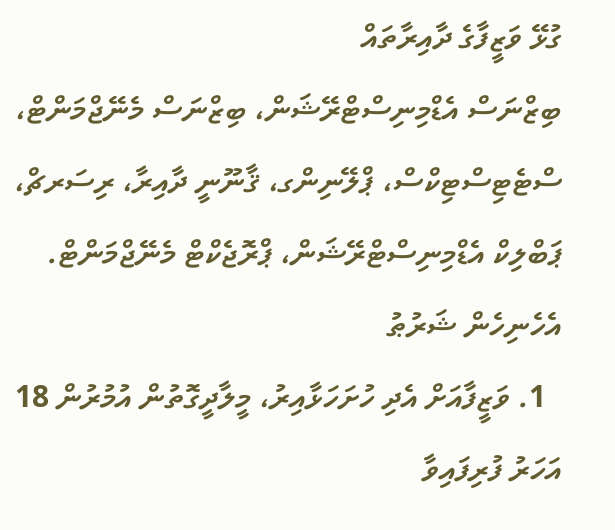ގުޅޭ ވަޒީފާގެ ދާއިރާތައް
ބިޒްނަސް އެޑްމިނިސްޓްރޭޝަން، ބިޒްނަސް މެނޭޖްމަންޓް، ސްޓެޓިސްޓިކްސް، ޕްލޭނިންގ، ޤާނޫނީ ދާއިރާ، ރިސަރޗް، ޕަބްލިކް އެޑްމިނިސްޓްރޭޝަން، ޕްރޮޖެކްޓް މެނޭޖްމަންޓް.
އެހެނިހެން ޝަރުޠު
  1. ވަޒީފާއަށް އެދި ހުށަހަޅާއިރު، މީލާދީގޮތުން އުމުރުން 18 އަހަރު ފުރިފައިވާ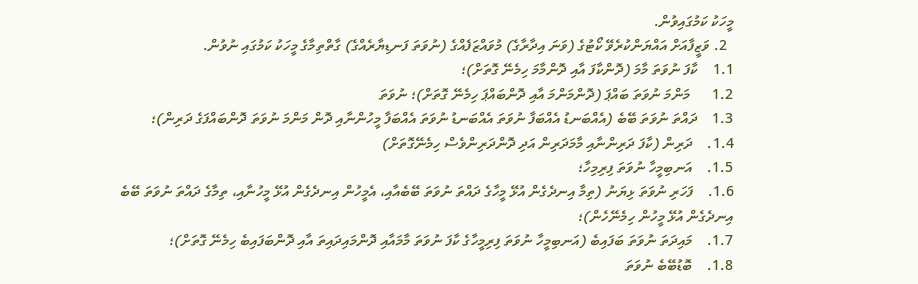މީހަކު ކަމުގައިވުން.
  2. ވަޒީފާއަށް އައްޔަންކުރެވޭ ކޯޓުގެ (ވަނަ އިދާރާގެ) މުވައްޒަފެއްގެ (ނުވަތަ ފަނޑިޔާރެއްގެ) ގާތްތިމާގެ މީހަކު ކަމުގައި ނުވުން.
1.1    ކާފަ ނުވަތަ މާމަ (ދޮންކާފަ އާއި ދޮންމާމަ ހިމެނޭ ގޮތަށް)؛
1.2      މަންމަ ނުވަތަ ބައްޕަ (ދޮންމަންމަ އާއި ދޮންބައްޕަ ހިމެނޭ ގޮތަށް)؛ ނުވަތަ
1.3    ދައްތަ ނުވަތަ ބޭބެ (އެއްބަނޑު އެއްބަފާ ނުވަތަ އެއްބަނޑު ނުވަތަ އެއްބަފާ މީހުންނާއި ދޮން މަންމަ ނުވަތަ ދޮންބައްފަގެ ދަރިން)؛
1.4.    ދަރިން (ކާފަ ދަރިންނާއި މާމަދަރިން އަދި ދޮންދަރިންވެސް ހިމެނޭގޮތަށް)
1.5.    އަނބިމީހާ ނުވަތަ ފިރިމިހާ؛
1.6.    ފަހަރި ނުވަތަ ޅިޔަނު (ތިމާ އިނދެގެން އުޅޭ މީހާގެ ދައްތަ ނުވަތަ ބޭބެއާއި، އެމީހުން އިނދެގެން އުޅޭ މީހުނާއި، ތިމާގެ ދައްތަ ނުވަތަ ބޭބެ އިނދެގެން އުޅޭ މީހުން ހިމެނޭހެން)؛
1.7.    މައިދަތަ ނުވަތަ ބަފައިބެ (އަނބިމީހާ ނުވަތަ ފިރިމީހާގެ ކާފަ ނުވަތަ މާމައާއި ދޮންމައިދައިތަ އާއި ދޮންބަފައިބެ ހިމެނޭ ގޮތަށް)؛
1.8.    ބޮޑުބޭބެ ނުވަތަ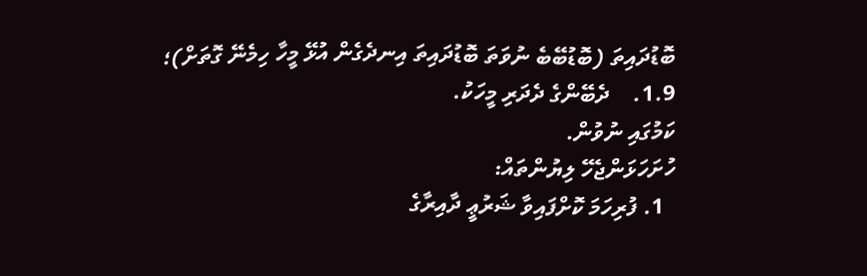ބޮޑުދައިތަ (ބޮޑުބޭބެ ނުވަތަ ބޮޑުދައިތަ އިނދެގެން އުޅޭ މީހާ ހިމެނޭ ގޮތަށް)؛
1.9.    ދެބޭންގެ ދެދަރި މީހަކު.
ކަމުގައި ނުވުން.
ހުށަހަޅަންޖެހޭ ލިޔުންތައް:
  1. ފުރިހަމަ ކޮށްފައިވާ ޝަރުޢީ ދާއިރާގެ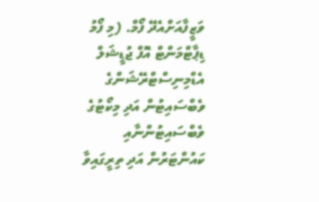ވަޒީފާއަށްއެދޭ ފޯމް. (މި ފޯމު ޑިޕާޓްމަންޓް އޮފް ޖުޑީޝަލް އެޑްމިނިސްޓްރޭޝަންގެ ވެބްސައިޓުން އަދި މިކޯޓުގެ ވެބްސައިޓުންނާއި ކައުންޓަރުން އަދި ތިރީގައިވާ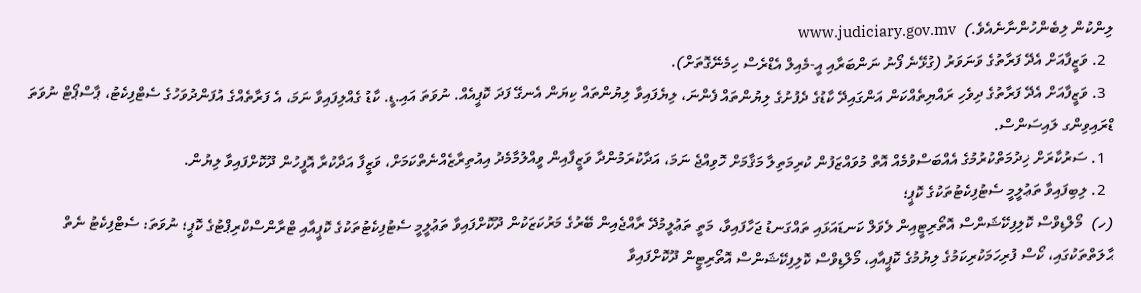ލިންކުން ލިބެންހުންނާނެއެވެ.)  www.judiciary.gov.mv
  2. ވަޒީފާއަށް އެދޭ ފަރާތުގެ ވަނަވަރު (ގުޅޭނެ ފޯނު ނަންބަރާއި އީ-މެއިލް އެޑްރެސް ހިމެނޭގޮތަށް).
  3. ވަޒީފާއަށް އެދޭ ފަރާތުގެ ދިވެހި ރައްޔިތެއްކަން އަންގައިދޭ ކާޑުގެ ދެފުށުގެ ލިޔުންތައް ފެންނަ، ލިޔެފައިވާ ލިޔުންތައް ކިޔަން އެނގޭ ފަދަ ކޮޕީއެއް. ނުވަތަ އައި.ޑީ. ކާޑު ގެއްލިފައިވާ ނަމަ، އެ ފަރާތެއްގެ އުފަންދުވަހުގެ ސެޓްފިކެޓު، ޕާސްޕޯޓް ނުވަތަ ޑްރައިވިންގ ލައިސަންސް.
  1. ސަރުކާރަށް ޚިދުމަތްކުރުމުގެ އެއްބަސްވުމެއް އޮތް މުވައްޒަފުން ކުރިމަތިލާ މަޤާމަށް ހޮވިއްޖެ ނަމަ، އަދާކުރަމުންދާ ވަޒީފާއިން ވީއްލުމާމެދު އިއުތިރާޒެއްނެތްކަމަށް، ވަޒީފާ އަދާކުރާ އޮފީހުން ދޫކޮށްފައިވާ ލިޔުން.
  2. ލިބިފައިވާ ތަޢުލީމީ ސެޓުފިކެޓުތަކުގެ ކޮޕީ؛
(ހ)  މޯލްޑިވްސް ކޮލިފިކޭޝަންސް އޮތޯރިޓީއިން ލެވަލް ކަނޑައަޅައި ތައްގަނޑު ޖަހާފައިވާ، މަތީ ތަޢުލީމުދޭ ރާއްޖެއިން ބޭރުގެ މަރުކަޒަކުން ދޫކޮށްފައިވާ ތަޢުލީމީ ސެޓުފިކެޓުތަކުގެ ކޮޕީއާއި ޓްރާންސްކްރިޕްޓުގެ ކޮޕީ؛ ނުވަތަ: ސެޓްފިކެޓު ނެތް ޙާލަތްތަކުގައި، ކޯސް ފުރިހަމަކުރިކަމުގެ ލިޔުމުގެ ކޮޕީއާއި، މޯލްޑިވްސް ކޮލިފިކޭޝަންސް އޮތޯރިޓީން ދޫކޮށްފައިވާ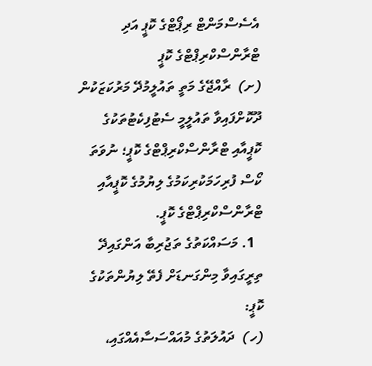އެސެސްމަންޓް ރިޕޯޓްގެ ކޮޕީ އަދި ޓްރާންސްކްރިޕްޓްގެ ކޮޕީ
(ށ)  ރާއްޖޭގެ މަތީ ތައުލީމުދޭ މަރުކަޒަކުން ދޫކޮށްފައިވާ ތައުލީމީ ސެޓުފިކެޓުތަކުގެ ކޮޕީއާއި ޓްރާންސްކްރިޕްޓްގެ ކޮޕީ؛ ނުވަތަ ކޯސް ފުރިހަމަކުރިކަމުގެ ލިޔުމުގެ ކޮޕީއާއި ޓްރާންސްކްރިޕްޓްގެ ކޮޕީ.
  1. މަސައްކަތުގެ ތަޖުރިބާ އަންގައިދޭ ތިރީގައިވާ މިންގަނޑަށް ފެތޭ ލިޔުންތަކުގެ ކޮޕީ:
(ހ)  ދައުލަތުގެ މުއައްސަސާއެއްގައި،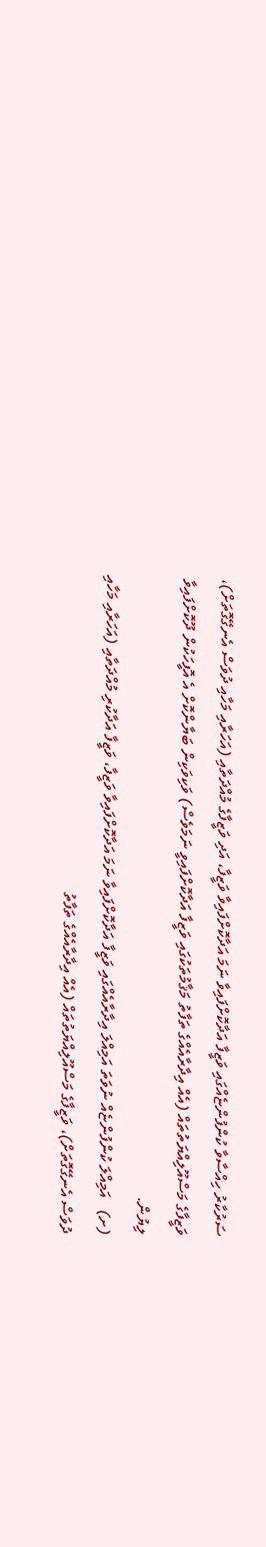ސަރުކާރު ހިއްސާވާ ކުންފުންޏެއްގައި ވަޒީފާ އަދާކޮށްފައިވާ ނަމަ އަދާކޮށްފައިވާ ވަޒީފާ، އަދި ވަޒީފާގެ މުއްދަތާއި (އަހަރާއި މަހާއި ދުވަސް އެނގޭގޮތަށް)، ވަޒީފާގެ މަސްއޫލިއްޔަތުތައް (އެއް އިދާރާއެއްގެ ތަފާތު މަޤާމުތަކުގައި ވަޒީފާ އަދާކޮށްފައިވީ ނަމަވެސް) ވަކިވަކިން ބަޔާންކޮށް އެ އޮފީހަކުން ދޫކޮށްފައިވާ ލިޔުން.
(ށ)   އަމިއްލަ ކުންފުންޏެއް ނުވަތަ އަމިއްލަ އިދާރާއެއްގައި ވަޒީފާ އަދާކޮށްފައިވާ ނަމަ އަދާކޮށްފައިވާ ވަޒީފާ، ވަޒީފާ އަދާކުރި މުއްދަތާއި (އަހަރާއި މަހާއި ދުވަސް އެނގޭގޮތަށް)، ވަޒީފާގެ މަސްއޫލިއްޔަތުތައް (އެއް އިދާރާއެއްގެ ތަފާތު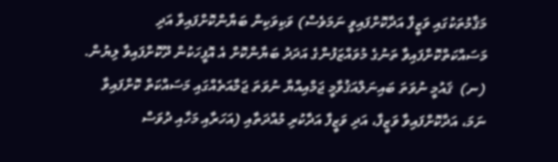މަޤާމުތަކުގައި ވަޒީފާ އަދާކޮށްފައިވީ ނަމަވެސް) ވަކިވަކިން ބަޔާންކޮށްފައިވާ އަދި މަސައްކަތްކޮށްފައިވާ ތަނުގެ މުވައްޒަފުންގެ އަދަދު ބަޔާންކޮށް އެ އޮފީހަކުން ދޫކޮށްފައިވާ ލިޔުން.
(ނ)  ޤައުމީ ނުވަތަ ބައިނަލްއަޤުވާމީ ޖަމްއިއްޔާ ނުވަތަ ޖަމާއަތެއްގައި މަސައްކަތް ކޮށްފައިވާ ނަމަ، އަދާކޮށްފައިވާ ވަޒީފާ، އަދި ވަޒީފާ އަދާކުރި މުއްދަތާއި (އަހަރާއި މަހާއި ދުވަސް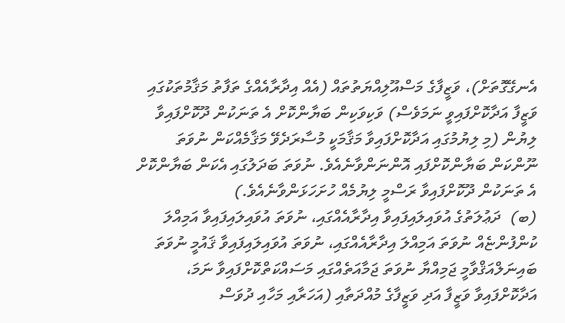އެނގޭގޮތަށް)، ވަޒީފާގެ މަސްއޫލިއްޔަތުތައް (އެއް އިދާރާއެއްގެ ތަފާތު މަޤާމުތަކުގައި ވަޒީފާ އަދާކޮށްފައިވީ ނަމަވެސް) ވަކިވަކިން ބަޔާންކޮށް އެ ތަނަކުން ދޫކޮށްފައިވާ ލިޔުން (މި ލިޔުމުގައި އަދާކޮށްފައިވާ މަޤާމަކީ މުސާރަދެވޭ މަޤާމެއްކަން ނުވަތަ ނޫންކަން ބަޔާންކޮށްފައި އޮންނަންވާނެއެވެ. ނުވަތަ ބަދަލުގައި އެކަން ބަޔާންކޮށް އެ ތަނަކުން ދޫކޮށްފައިވާ ރަސްމީ ލިޔުމެއް ހުށަހަޅަންވާނެއެވެ.)
(ބ)  ދަޢުލަތުގެ އުވައިލައިފައިވާ އިދާރާއެއްގައި، ނުވަތަ އުވައިލައިފައިވާ އަމިއްލަ ކުންފުންޏެއް ނުވަތަ އަމިއްލަ އިދާރާއެއްގައި، ނުވަތަ އުވައިލައިފައިވާ ޤައުމީ ނުވަތަ ބައިނަލްއަޤްވާމީ ޖަމިއްޔާ ނުވަތަ ޖަމާއަތެއްގައި މަސައްކަތްކޮށްފައިވާ ނަމަ، އަދާކޮށްފައިވާ ވަޒީފާ އަދި ވަޒީފާގެ މުއްދަތާއި (އަހަރާއި މަހާއި ދުވަސް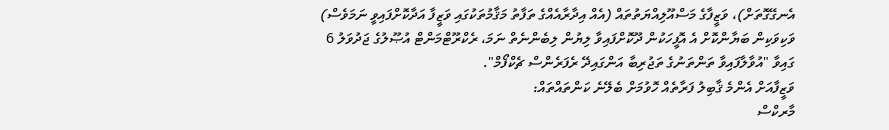އެނގޭގޮތަށް)، ވަޒީފާގެ މަސްއޫލިއްޔަތުތައް (އެއް އިދާރާއެއްގެ ތަފާތު މަޤާމުތަކުގައި ވަޒީފާ އަދާކޮށްފައިވީ ނަމަވެސް) ވަކިވަކިން ބަޔާންކޮށް އެ އޮފީހަކުން ދޫކޮށްފައިވާ ލިޔުން ލިބެންނެތް ނަމަ، ރެކްރޫޓްމަންޓް އުޞޫލުގެ ޖަދުވަލު 6 ގައިވާ "އުވާލާފައިވާ ތަންތަނުގެ ތަޖުރިބާ އަންގައިދޭ ރެފަރެންސް ޗެކްފޯމް".
ވަޒީފާއަށް އެންމެ ޤާބިލު ފަރާތެއް ހޮވުމަށް ބެލޭނެ ކަންތައްތައް:
މާރކްސް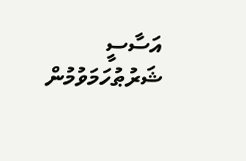އަސާސީ ޝަރުޠުހަމަވުމުން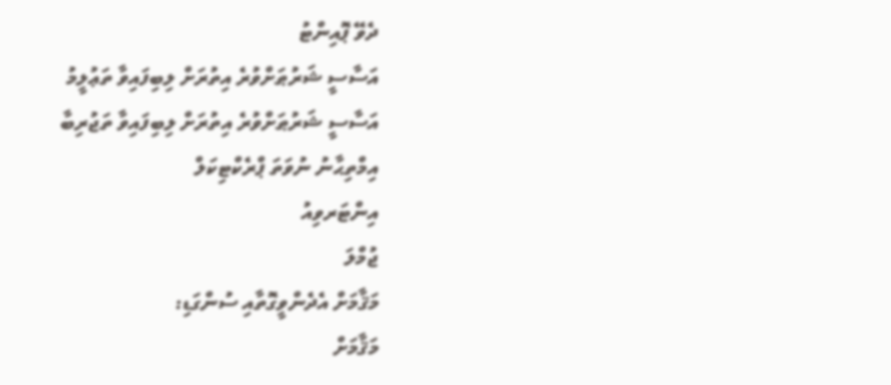ދެވޭ ޕޮއިންޓު
އަސާސީ ޝަރުޠަށްވުރެ އިތުރަށް ލިބިފައިވާ ތަޢުލީމު
އަސާސީ ޝަރުޠަށްވުރެ އިތުރަށް ލިބިފައިވާ ތަޖުރިބާ
އިމްތިޙާނު ނުވަތަ ޕްރެކްޓިކަލް
އިންޓަރވިއު
ޖުމްލަ
މަޤާމަށް އެދެންވީގޮތާއި ސުންގަޑި:
މަޤާމަށް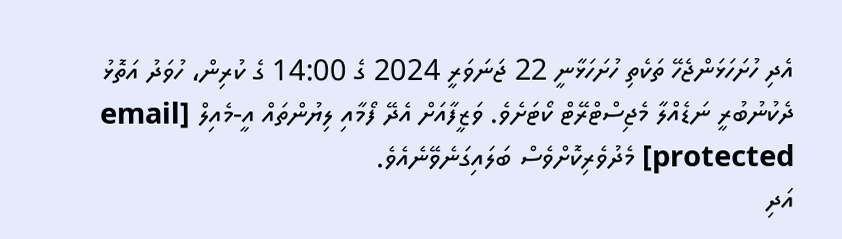އެދި ހުށަހަޅަންޖެހޭ ތަކެތި ހުށަހަޅާނީ 22 ޖަނަވަރީ 2024 ގެ 14:00 ގެ ކުރިން، ހުވަދު އަތޮޅު ދެކުނުބުރީ ނަޑެއްލާ މެޖިސްޓްރޭޓް ކޯޓަށެވެ. ވަޒީފާއަށް އެދޭ ފޯމާއި ލިޔުންތައް އީ-މެއިލް [email protected] މެދުވެރިކޮށްވެސް ބަލައިގަނެވޭނެއެވެ.
އަދި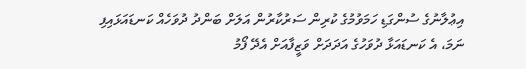އިޢުލާނުގެ ސުންގަޑި ހަމަވުމުގެ ކުރިން ސަރުކާރުން އަލަށް ބަންދު ދުވަހެއް ކަނޑައަޅައިފި ނަމަ، އެ ކަނޑައަޅާ ދުވަހުގެ އަދަދަށް ވަޒީފާއަށް އެދޭ ފޯމު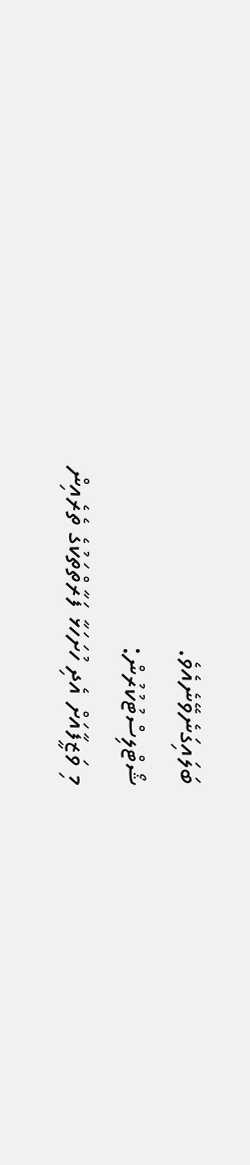ބަލައިގަނެވޭނެއެވެ.
ޝޯޓްލިސްޓުކުރުން:
މި ވަޒީފާއަށް އެދި ހުށަހަޅާ ފަރާތްތަކުގެ ތެރެއިން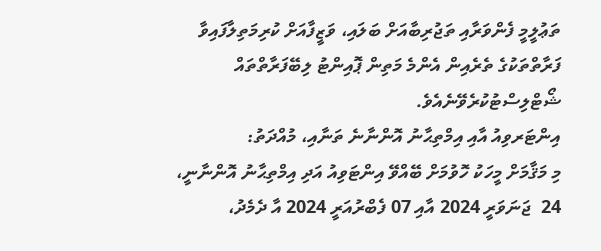ތަޢުލީމީ ފެންވަރާއި ތަޖުރިބާއަށް ބަލައި، ވަޒީފާއަށް ކުރިމަތިލާފައިވާ ފަރާތްތަކުގެ ތެރެއިން އެންމެ މަތިން ޕޮއިންޓު ލިބޭފަރާތްތައް ޝޯޓްލިސްޓުކުރެވޭނެއެވެ.
އިންޓަރވިއު އާއި އިމްތިޙާނު އޮންނާނެ ތަނާއި، މުއްދަތު:
މި މަޤާމަށް މީހަކު ހޮވުމަށް ބޭއްވޭ އިންޓަވިއު އަދި އިމްތިޙާނު އޮންނާނީ، 24  ޖަނަވަރީ 2024 އާއި 07 ފެބްރުއަރީ 2024 އާ ދެމެދު،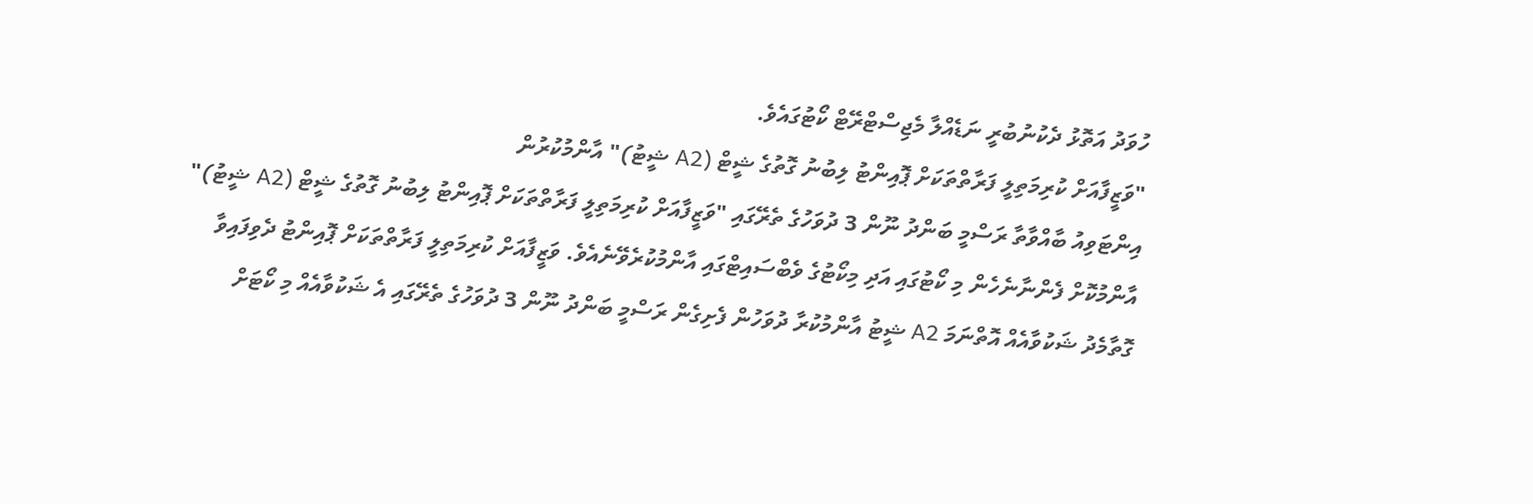ހުވަދު އަތޮޅު ދެކުނުބުރީ ނަޑެއްލާ މެޖިސްޓްރޭޓް ކޯޓުގައެވެ.
"ވަޒީފާއަށް ކުރިމަތިލީ ފަރާތްތަކަށް ޕޮއިންޓު ލިބުނު ގޮތުގެ ޝީޓް (A2 ޝީޓު)" އާންމުކުރުން
އިންޓަވިއު ބާއްވާތާ ރަސްމީ ބަންދު ނޫން 3 ދުވަހުގެ ތެރޭގައި "ވަޒީފާއަށް ކުރިމަތިލީ ފަރާތްތަކަށް ޕޮއިންޓު ލިބުނު ގޮތުގެ ޝީޓް (A2 ޝީޓު)" އާންމުކޮށް ފެންނާނެހެން މި ކޯޓުގައި އަދި މިކޯޓުގެ ވެބްސައިޓްގައި އާންމުކުރެވޭނެއެވެ. ވަޒީފާއަށް ކުރިމަތިލީ ފަރާތްތަކަށް ޕޮއިންޓު ދެވިފައިވާ ގޮތާމެދު ޝަކުވާއެއް އޮތްނަމަ A2 ޝީޓު އާންމުކުރާ ދުވަހުން ފެށިގެން ރަސްމީ ބަންދު ނޫން 3 ދުވަހުގެ ތެރޭގައި އެ ޝަކުވާއެއް މި ކޯޓަށް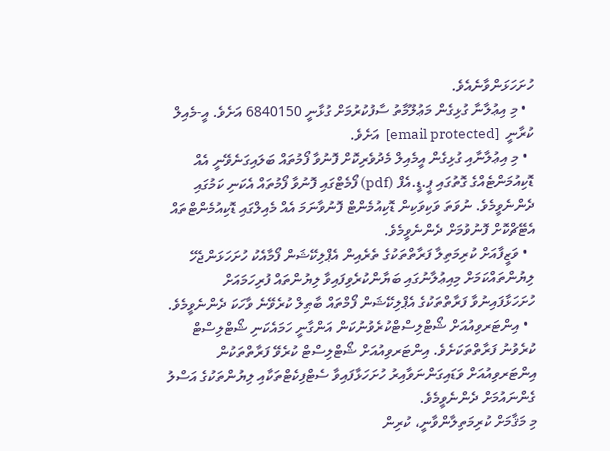ހުށަހަޅަންވާނެއެވެ.
  • މި އިޢުލާނާ ގުޅިގެން މަޢުލޫމާތު ސާފުކުރުމަށް ގުޅާނީ 6840150 އަށެވެ. އީ-މެއިލް ކުރާނީ  [email protected]  އަށެވެ.
  • މި އިޢުލާނާއި ގުޅިގެން އީމެއިލް މެދުވެރިކޮށް ފޮނުވާ ފޯމުތައް ބަލައިގަނެވޭނީ އެއް ޑޮކިއުމަންޓެއްގެ ގޮތުގައި ޕީ.ޑީ.އެފް (pdf) ފޯމެޓްގައި ފޮނުވާ ފޯމުތައް އެކަނި ކަމުގައި ދެންނެވީމެވެ. ނުވަތަ ވަކިވަކިން ޑޮކިއުމެންޓް ފޮނުވާނަމަ އެއް މެއިލްގައި ޑޮކިއުމެންޓްތައް އެޓޭޗްކޮށް ފޮނުވުމަށް ދެންނެވީމެވެ.
  • ވަޒީފާއަށް ކުރިމަތިލާ ފަރާތްތަކުގެ ތެރެއިން އެޕްލިކޭޝަން ފޯމާއެކު ހުށަހަޅަންޖެހޭ ލިޔުންތައްކަމަށް މިއިޢުލާނުގައި ބަޔާންކުރެވިފައިވާ ލިޔުންތައް ފުރިހަމައަށް ހުށަހަޅާފައިނުވާ ފަރާތްތަކުގެ އެޕްލިކޭޝަން ފޯމްތައް ބާޠިލް ކުރެވޭނެ ވާހަކަ ދެންނެވީމެވެ.
  • އިންޓަރވިއުއަށް ޝޯޓްލިސްޓްކުރެވުނުކަން އަންގާނީ ހަމައެކަނި ޝޯޓްލިސްޓް ކުރެވުނު ފަރާތްތަކަށެވެ. އިންޓަރވިއުއަށް ޝޯޓްލިސްޓް ކުރެވޭ ފަރާތްތަކުން އިންޓަރވިއުއަށް ވަޑައިގަންނަވާއިރު ހުށަހަޅާފައިވާ ސެޓްފިކެޓްތަކާއި ލިޔުންތަކުގެ އަސްލު ގެންނައުމަށް ދެންނެވީމެވެ.
މި މަޤާމަށް ކުރިމަތިލާންވާނީ، ކުރިން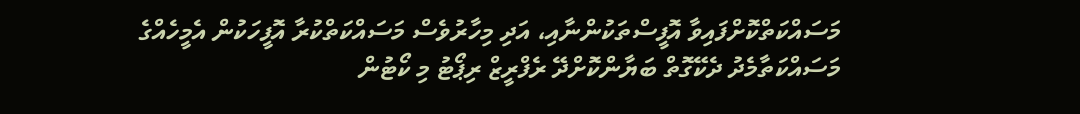މަސައްކަތްކޮށްފައިވާ އޮފީސްތަކުންނާއި، އަދި މިހާރުވެސް މަސައްކަތްކުރާ އޮފީހަކުން އެމީހެއްގެ މަސައްކަތާމެދު ދެކޭގޮތް ބަޔާންކޮށްދޭ ރެފްރީޒް ރިޕޯޓު މި ކޯޓުން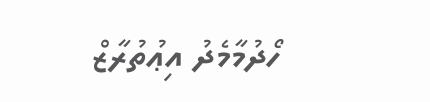ހޯދުމާމެދު އިޢުތުރާޒް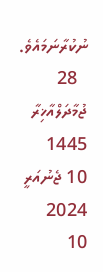ނުކުރާނަމައެވެ.
  28 ޖުމާދަލްއާޚިރާ 1445
10 ޖެނުއަރީ 2024
10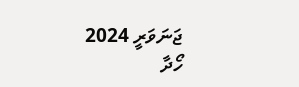ޖަނަވަރީ 2024
ހޯދާ